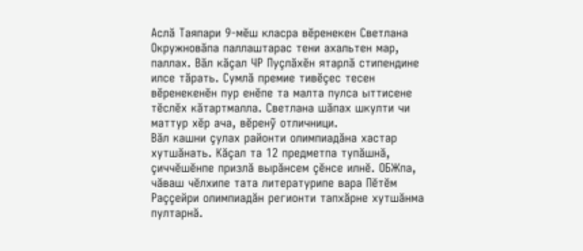Аслă Таяпари 9-мĕш класра вĕренекен Светлана Окружновăпа паллаштарас тени ахальтен мар, паллах. Вăл кăçал ЧР Пуçлăхĕн ятарлă стипендине илсе тăрать. Сумлă премие тивĕçес тесен вĕренекенĕн пур енĕпе та малта пулса ыттисене тĕслĕх кăтартмалла. Светлана шăпах шкулти чи маттур хĕр ача, вĕренỹ отличници.
Вăл кашни çулах районти олимпиадăна хастар хутшăнать. Кăçал та 12 предметпа тупăшнă, çиччĕшĕнпе призлă вырăнсем çĕнсе илнĕ. ОБЖпа, чăваш чĕлхипе тата литературипе вара Пĕтĕм Раççейри олимпиадăн регионти тапхăрне хутшăнма пултарнă.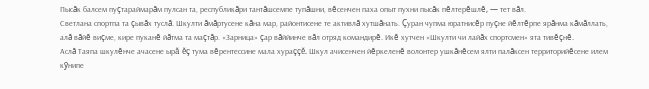Пысăк балсем пуçтараймарăм пулсан та, республикăри тантăшсемпе тупăшни, вĕсенчен паха опыт пухни пысăк пĕлтерĕшлĕ, — тет вăл.
Светлана спортпа та çывăх туслă. Шкулти ăмăртусене кăна мар, районтисене те активлă хутшăнать. Çуран чупма юратнисĕр пуçне йĕлтĕрпе ярăнма кăмăллать, алă вăйĕ виçме, кире пуканĕ йăтма та маçтăр. «Зарница» çар вăййинче вăл отряд командирĕ. Икĕ хутчен «Шкулти чи лайăх спортсмен» ята тивĕçнĕ.
Аслă Таяпа шкулĕнче ачасене ырă ĕç тума вĕрентессине мала хураççĕ. Шкул ачисенчен йĕркеленĕ волонтер ушкăнĕсем ялти палăксен территорийĕсене илем кỹнипе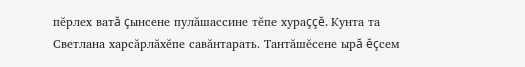пĕрлех ватă çынсене пулăшассине тĕпе хураççĕ. Кунта та Светлана харсăрлăхĕпе савăнтарать. Тантăшĕсене ырă ĕçсем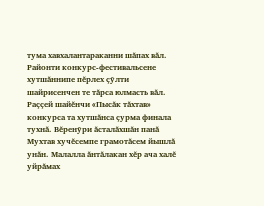тума хавхалантараканни шăпах вăл.
Районти конкурс-фестивальсене хутшăннипе пĕрлех çỹлти шайрисенчен те тăрса юлмасть вăл. Раççей шайĕнчи «Пысăк тăхтав» конкурса та хутшăнса çурма финала тухнă. Вĕренỹри ăсталăхшăн панă Мухтав хучĕсемпе грамотăсем йышлă унăн. Малалла ăнтăлакан хĕр ача халĕ уйрăмах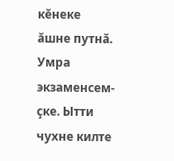кĕнеке ăшне путнă. Умра экзаменсем-çке. Ытти чухне килте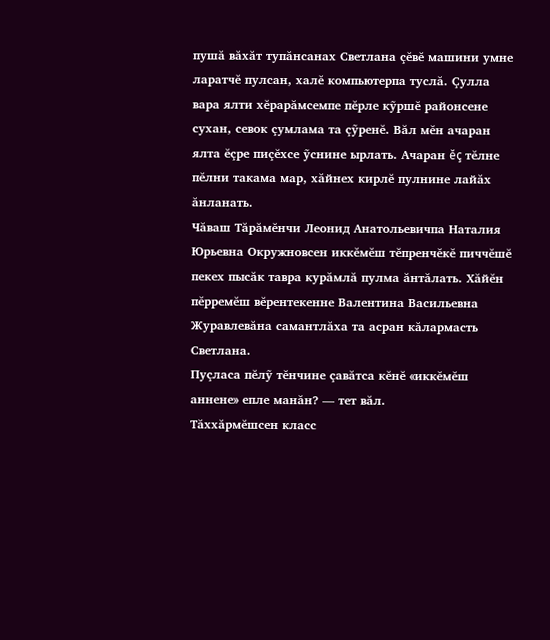пушă вăхăт тупăнсанах Светлана çĕвĕ машини умне ларатчĕ пулсан, халĕ компьютерпа туслă. Çулла вара ялти хĕрарăмсемпе пĕрле кỹршĕ районсене сухан, севок çумлама та çỹренĕ. Вăл мĕн ачаран ялта ĕçре пиçĕхсе ỹснине ырлать. Ачаран ĕç тĕлне пĕлни такама мар, хăйнех кирлĕ пулнине лайăх ăнланать.
Чăваш Тăрăмĕнчи Леонид Анатольевичпа Наталия Юрьевна Окружновсен иккĕмĕш тĕпренчĕкĕ пиччĕшĕ пекех пысăк тавра курăмлă пулма ăнтăлать. Хăйĕн пĕрремĕш вĕрентекенне Валентина Васильевна Журавлевăна самантлăха та асран кăлармасть Светлана.
Пуçласа пĕлỹ тĕнчине çавăтса кĕнĕ «иккĕмĕш аннене» епле манăн? — тет вăл.
Тăххăрмĕшсен класс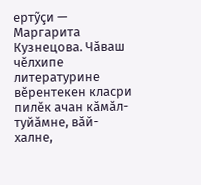ертỹçи — Маргарита Кузнецова. Чăваш чĕлхипе литературине вĕрентекен класри пилĕк ачан кăмăл-туйăмне, вăй-халне,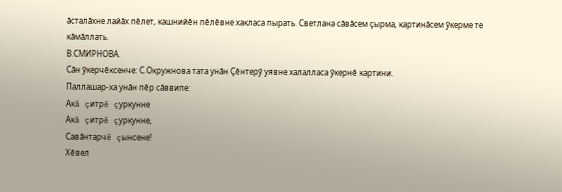ăсталăхне лайăх пĕлет, кашнийĕн пĕлĕвне хакласа пырать. Светлана сăвăсем çырма, картинăсем ỹкерме те кăмăллать.
В.СМИРНОВА.
Сăн ỹкерчĕксенче: С.Окружнова тата унăн Çĕнтерỹ уявне халалласа ỹкернĕ картини.
Паллашар-ха унăн пĕр сăввипе:
Акă çитрĕ çуркунне
Акă çитрĕ çуркунне,
Савăнтарчĕ çынсене!
Хĕвел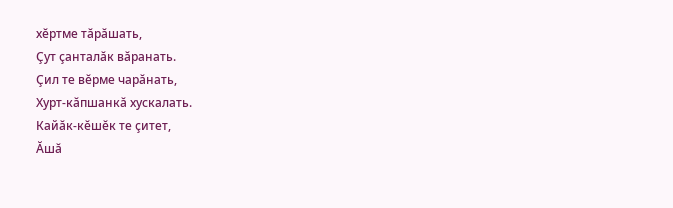хĕртме тăрăшать,
Çут çанталăк вăранать.
Çил те вĕрме чарăнать,
Хурт-кăпшанкă хускалать.
Кайăк-кĕшĕк те çитет,
Ăшă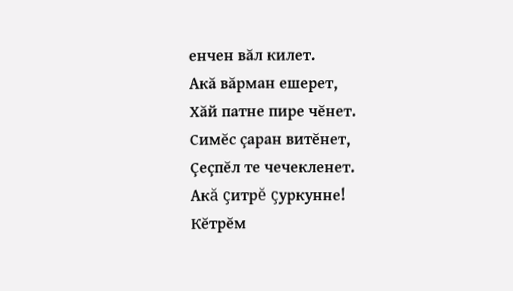енчен вăл килет.
Акă вăрман ешерет,
Хăй патне пире чĕнет.
Симĕс çаран витĕнет,
Çеçпĕл те чечекленет.
Акă çитрĕ çуркунне!
Кĕтрĕм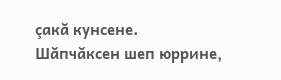çакă кунсене.
Шăпчăксен шеп юррине,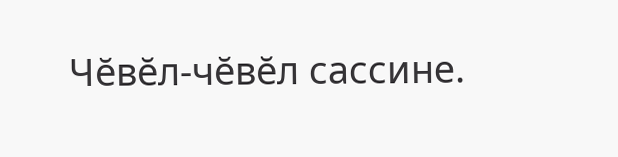Чĕвĕл-чĕвĕл сассине.